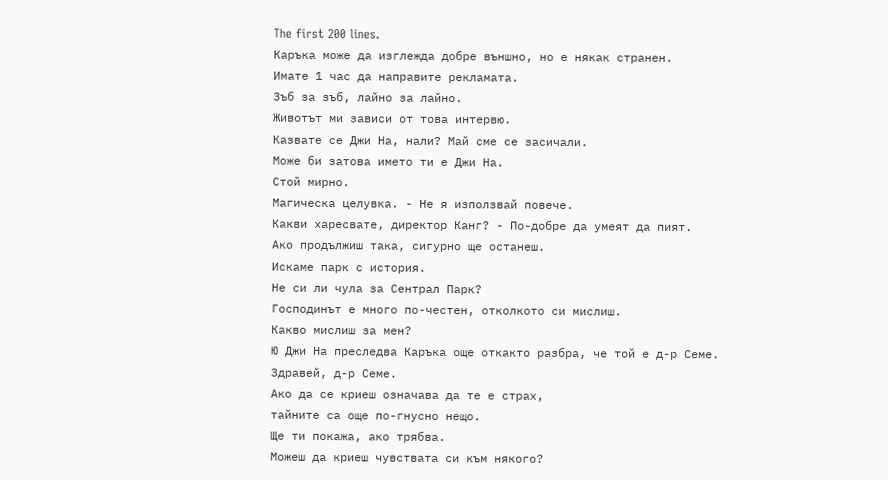The first 200 lines.
Каръка може да изглежда добре външно, но е някак странен.
Имате 1 час да направите рекламата.
Зъб за зъб, лайно за лайно.
Животът ми зависи от това интервю.
Казвате се Джи На, нали? Май сме се засичали.
Може би затова името ти е Джи На.
Стой мирно.
Магическа целувка. - Не я използвай повече.
Какви харесвате, директор Канг? - По-добре да умеят да пият.
Ако продължиш така, сигурно ще останеш.
Искаме парк с история.
Не си ли чула за Сентрал Парк?
Господинът е много по-честен, отколкото си мислиш.
Какво мислиш за мен?
Ю Джи На преследва Каръка още откакто разбра, че той е д-р Семе.
Здравей, д-р Семе.
Ако да се криеш означава да те е страх,
тайните са още по-гнусно нещо.
Ще ти покажа, ако трябва.
Можеш да криеш чувствата си към някого?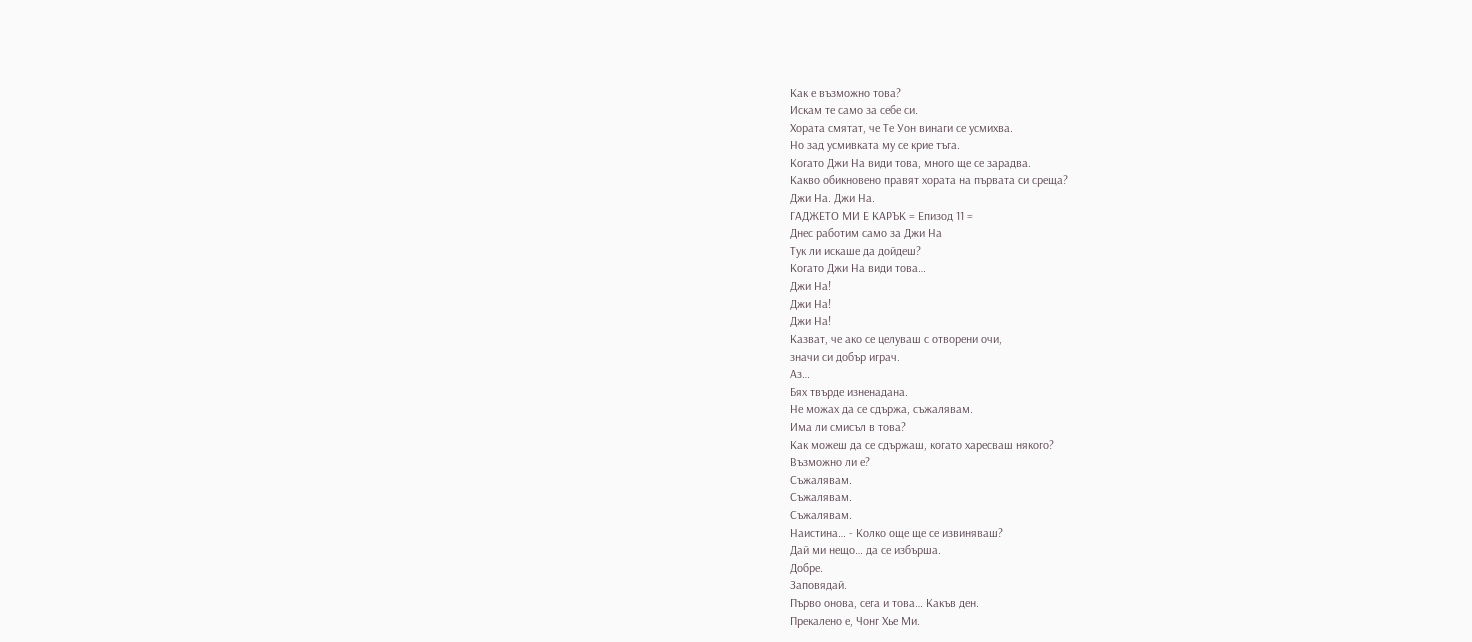Как е възможно това?
Искам те само за себе си.
Хората смятат, че Те Уон винаги се усмихва.
Но зад усмивката му се крие тъга.
Когато Джи На види това, много ще се зарадва.
Какво обикновено правят хората на първата си среща?
Джи На. Джи На.
ГАДЖЕТО МИ Е КАРЪК = Епизод 11 =
Днес работим само за Джи На
Тук ли искаше да дойдеш?
Когато Джи На види това…
Джи На!
Джи На!
Джи На!
Казват, че ако се целуваш с отворени очи,
значи си добър играч.
Аз…
Бях твърде изненадана.
Не можах да се сдържа, съжалявам.
Има ли смисъл в това?
Как можеш да се сдържаш, когато харесваш някого?
Възможно ли е?
Съжалявам.
Съжалявам.
Съжалявам.
Наистина… - Колко още ще се извиняваш?
Дай ми нещо… да се избърша.
Добре.
Заповядай.
Първо онова, сега и това… Какъв ден.
Прекалено е, Чонг Хье Ми.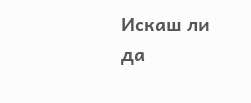Искаш ли да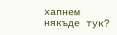хапнем някъде тук?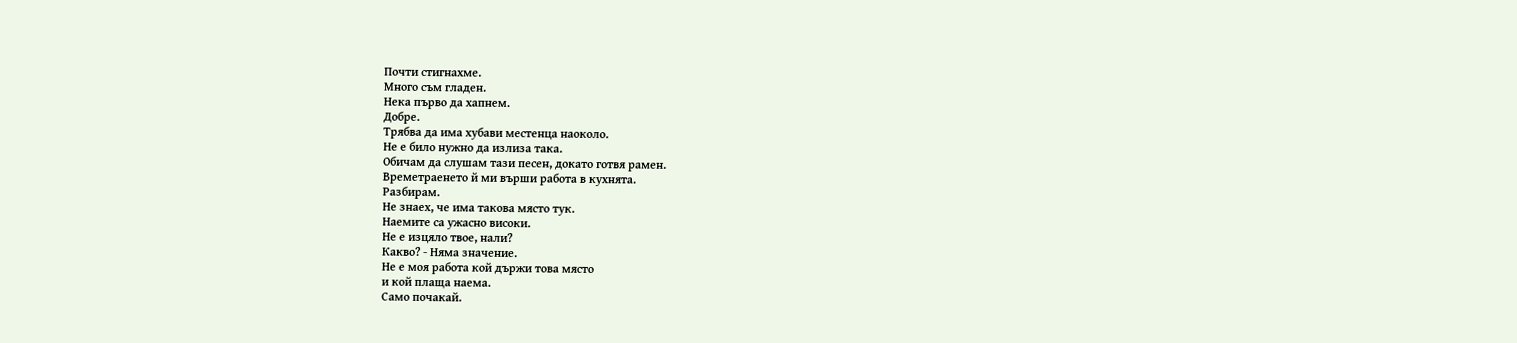Почти стигнахме.
Много съм гладен.
Нека първо да хапнем.
Добре.
Трябва да има хубави местенца наоколо.
Не е било нужно да излиза така.
Обичам да слушам тази песен, докато готвя рамен.
Времетраенето й ми върши работа в кухнята.
Разбирам.
Не знаех, че има такова място тук.
Наемите са ужасно високи.
Не е изцяло твое, нали?
Какво? - Няма значение.
Не е моя работа кой държи това място
и кой плаща наема.
Само почакай.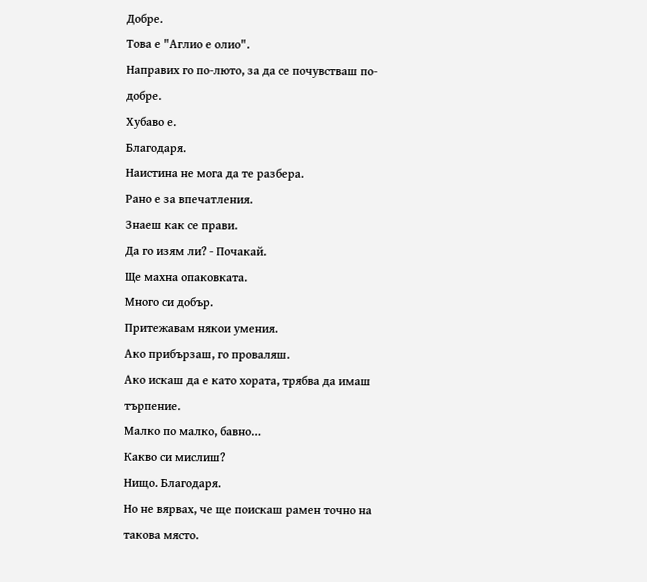Добре.
Това е "Аглио е олио".
Направих го по-люто, за да се почувстваш по-добре.
Хубаво е.
Благодаря.
Наистина не мога да те разбера.
Рано е за впечатления.
Знаеш как се прави.
Да го изям ли? - Почакай.
Ще махна опаковката.
Много си добър.
Притежавам някои умения.
Ако прибързаш, го проваляш.
Ако искаш да е като хората, трябва да имаш търпение.
Малко по малко, бавно…
Какво си мислиш?
Нищо. Благодаря.
Но не вярвах, че ще поискаш рамен точно на такова място.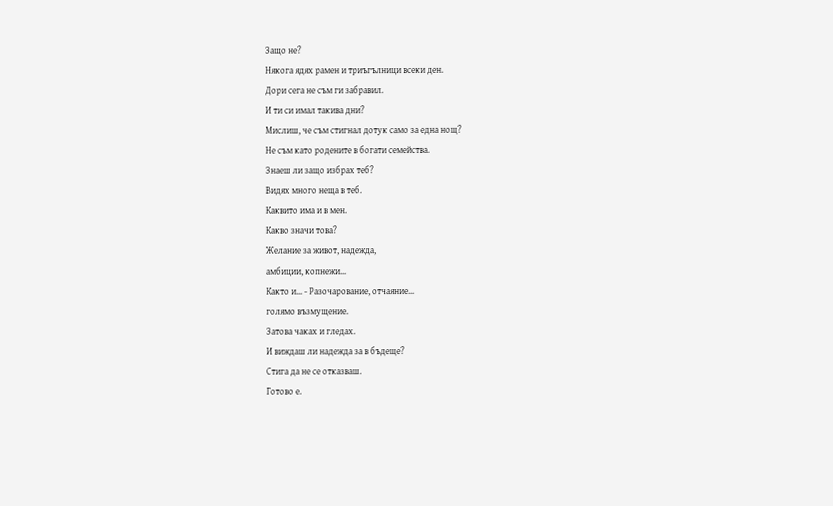Защо не?
Някога ядях рамен и триъгълници всеки ден.
Дори сега не съм ги забравил.
И ти си имал такива дни?
Мислиш, че съм стигнал дотук само за една нощ?
Не съм като родените в богати семейства.
Знаеш ли защо избрах теб?
Видях много неща в теб.
Каквито има и в мен.
Какво значи това?
Желание за живот, надежда,
амбиции, копнежи…
Както и… - Разочарование, отчаяние…
голямо възмущение.
Затова чаках и гледах.
И виждаш ли надежда за в бъдеще?
Стига да не се отказваш.
Готово е.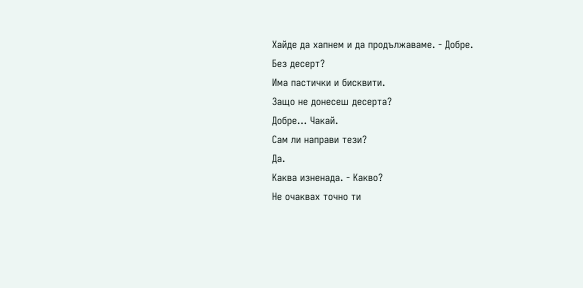Хайде да хапнем и да продължаваме. - Добре.
Без десерт?
Има пастички и бисквити.
Защо не донесеш десерта?
Добре… Чакай.
Сам ли направи тези?
Да.
Каква изненада. - Какво?
Не очаквах точно ти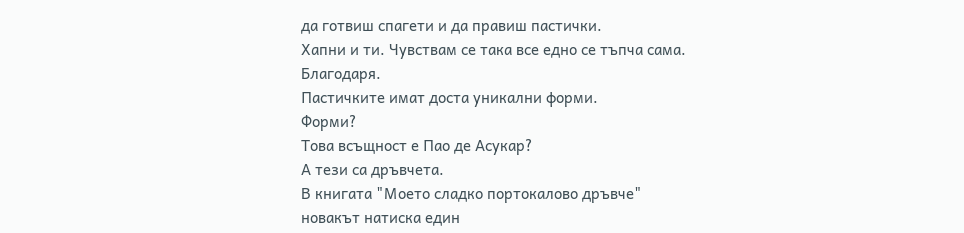да готвиш спагети и да правиш пастички.
Хапни и ти. Чувствам се така все едно се тъпча сама.
Благодаря.
Пастичките имат доста уникални форми.
Форми?
Това всъщност е Пао де Асукар?
А тези са дръвчета.
В книгата "Моето сладко портокалово дръвче"
новакът натиска един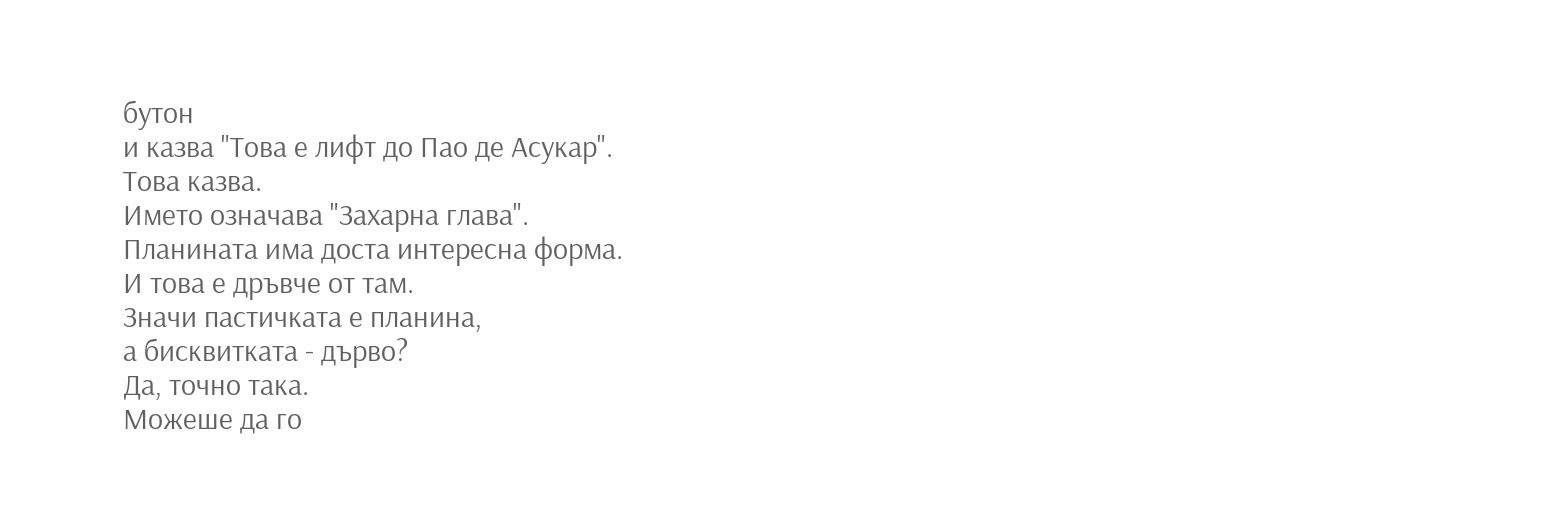бутон
и казва "Това е лифт до Пао де Асукар".
Това казва.
Името означава "Захарна глава".
Планината има доста интересна форма.
И това е дръвче от там.
Значи пастичката е планина,
а бисквитката - дърво?
Да, точно така.
Можеше да го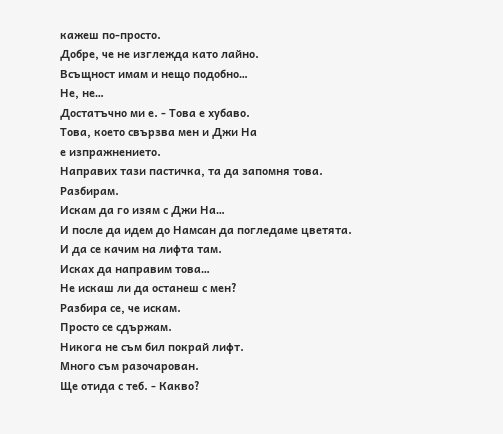кажеш по-просто.
Добре, че не изглежда като лайно.
Всъщност имам и нещо подобно…
Не, не…
Достатъчно ми е. - Това е хубаво.
Това, което свързва мен и Джи На
е изпражнението.
Направих тази пастичка, та да запомня това.
Разбирам.
Искам да го изям с Джи На…
И после да идем до Намсан да погледаме цветята.
И да се качим на лифта там.
Исках да направим това…
Не искаш ли да останеш с мен?
Разбира се, че искам.
Просто се сдържам.
Никога не съм бил покрай лифт.
Много съм разочарован.
Ще отида с теб. - Какво?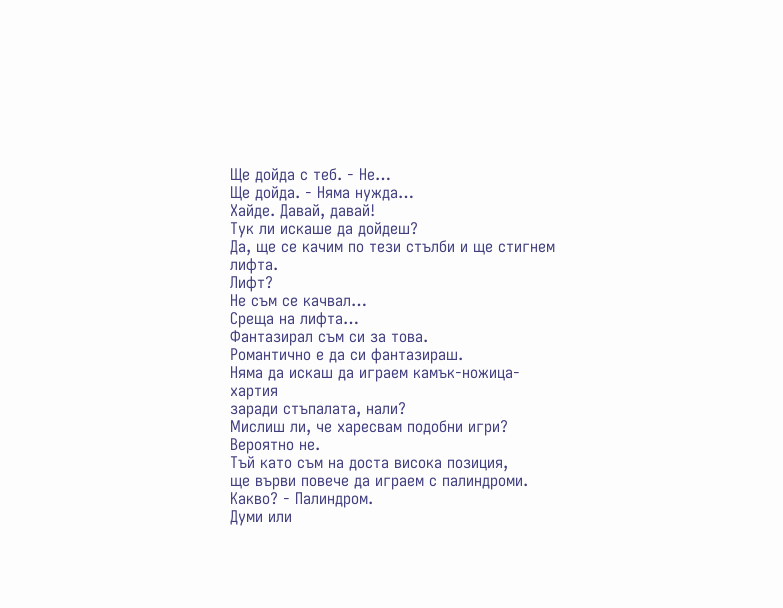Ще дойда с теб. - Не…
Ще дойда. - Няма нужда…
Хайде. Давай, давай!
Тук ли искаше да дойдеш?
Да, ще се качим по тези стълби и ще стигнем лифта.
Лифт?
Не съм се качвал…
Среща на лифта…
Фантазирал съм си за това.
Романтично е да си фантазираш.
Няма да искаш да играем камък-ножица-хартия
заради стъпалата, нали?
Мислиш ли, че харесвам подобни игри?
Вероятно не.
Тъй като съм на доста висока позиция,
ще върви повече да играем с палиндроми.
Какво? - Палиндром.
Думи или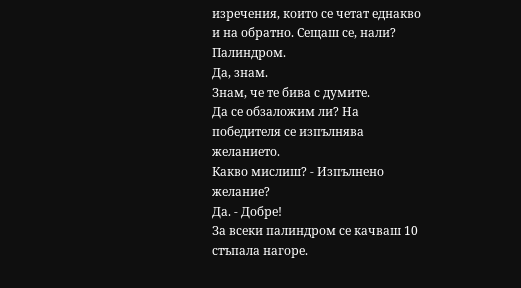изречения, които се четат еднакво и на обратно. Сещаш се, нали?
Палиндром.
Да, знам.
Знам, че те бива с думите.
Да се обзаложим ли? На победителя се изпълнява желанието.
Какво мислиш? - Изпълнено желание?
Да. - Добре!
За всеки палиндром се качваш 10 стъпала нагоре.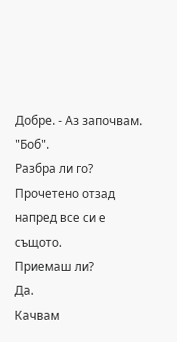Добре. - Аз започвам.
"Боб".
Разбра ли го?
Прочетено отзад напред все си е същото.
Приемаш ли?
Да.
Качвам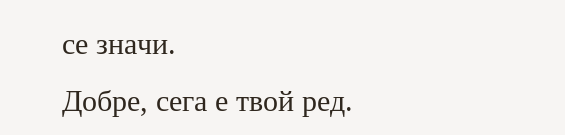се значи.
Добре, сега е твой ред.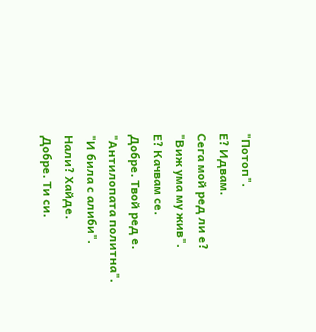"Потоп".
Е? Идвам.
Сега мой ред ли е?
"Виж ума му жив".
Е? Качвам се.
Добре. Твой ред е.
"Антилопата политна".
"И била с алиби".
Нали? Хайде.
Добре. Ти си.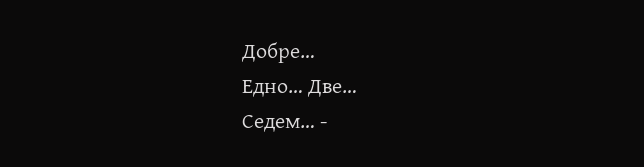Добре…
Едно… Две…
Седем… -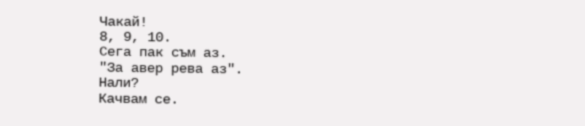Чакай!
8, 9, 10.
Сега пак съм аз.
"За авер рева аз".
Нали?
Качвам се.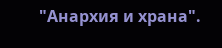"Анархия и храна".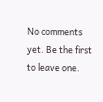No comments yet. Be the first to leave one.